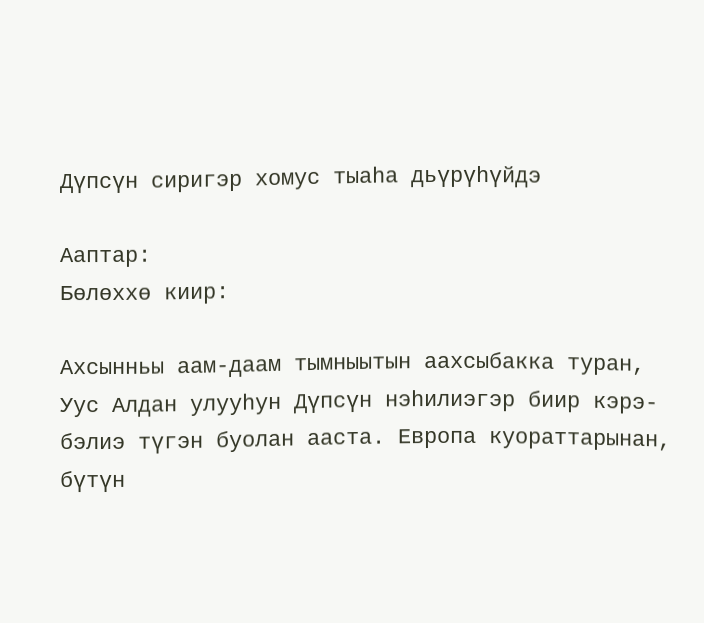Дүпсүн сиригэр хомус тыаһа дьүрүһүйдэ

Ааптар:
Бөлөххө киир:

Ахсынньы аам-даам тымныытын аахсыбакка туран, Уус Алдан улууһун Дүпсүн нэһилиэгэр биир кэрэ-бэлиэ түгэн буолан ааста. Европа куораттарынан, бүтүн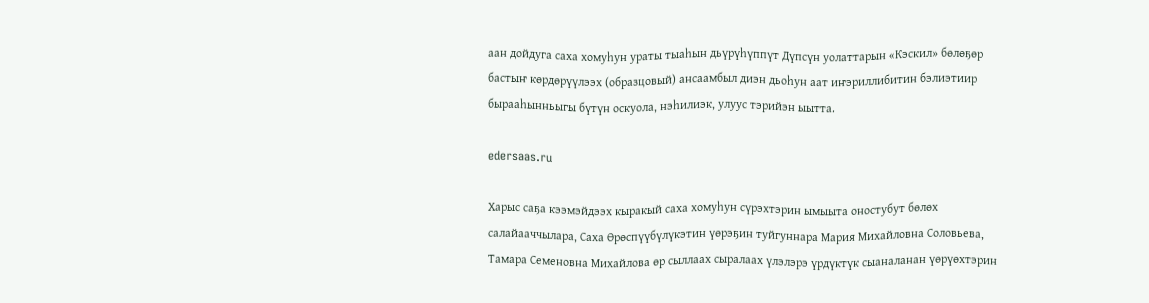аан дойдуга саха хомуһун ураты тыаһын дьүрүһүппүт Дүпсүн уолаттарын «Кэскил» бөлөҕөр бастыҥ көрдөрүүлээх (образцовый) ансаамбыл диэн дьоһун аат иҥэриллибитин бэлиэтиир бырааһынньыгы бүтүн оскуола, нэһилиэк, улуус тэрийэн ыытта.

edersaas.ru

Харыс саҕа кээмэйдээх кыракый саха хомуһун сүрэхтэрин ымыыта оностубут бөлөх салайааччылара, Саха Өрөспүүбүлүкэтин үөрэҕин туйгуннара Мария Михайловна Соловьева, Тамара Семеновна Михайлова өр сыллаах сыралаах үлэлэрэ үрдүктүк сыаналанан үөрүөхтэрин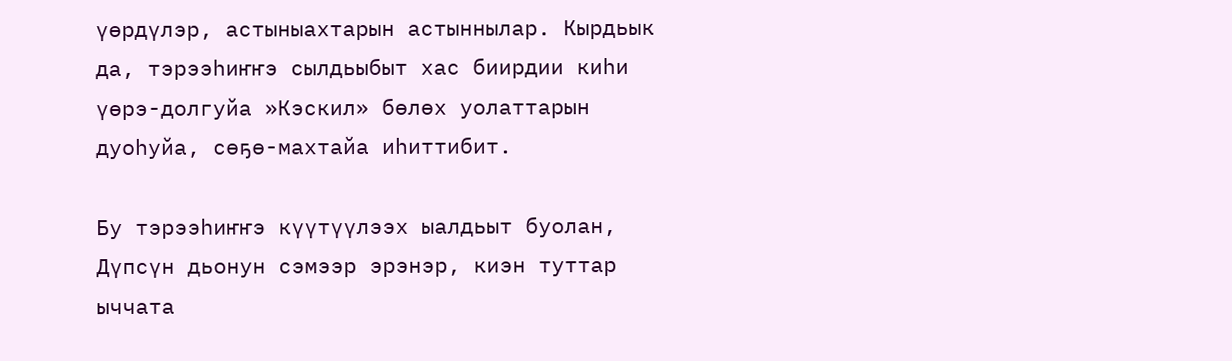үөрдүлэр, астыныахтарын астыннылар. Кырдьык да, тэрээһиҥҥэ сылдьыбыт хас биирдии киһи үөрэ-долгуйа »Кэскил» бөлөх уолаттарын дуоһуйа, сөҕө-махтайа иһиттибит.

Бу тэрээһиҥҥэ күүтүүлээх ыалдьыт буолан, Дүпсүн дьонун сэмээр эрэнэр, киэн туттар ыччата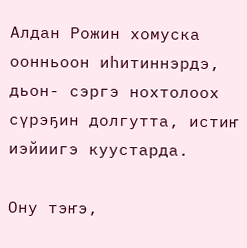Алдан Рожин хомуска оонньоон иһитиннэрдэ, дьон- сэргэ нохтолоох сүрэҕин долгутта, истиҥ иэйиигэ куустарда.

Ону тэҥэ,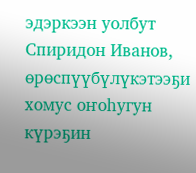эдэркээн уолбут Спиридон Иванов, өрөспүүбүлүкэтээҕи хомус оҥоһугун күрэҕин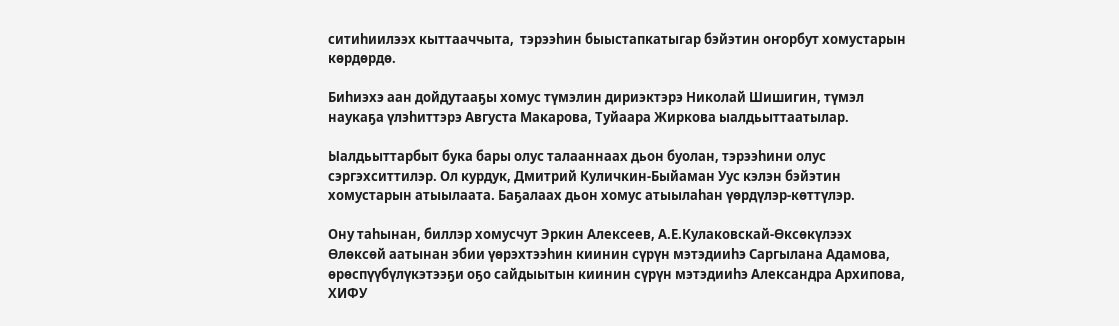ситиһиилээх кыттааччыта,  тэрээһин быыстапкатыгар бэйэтин оҥорбут хомустарын көрдөрдө.

Биһиэхэ аан дойдутааҕы хомус түмэлин дириэктэрэ Николай Шишигин, түмэл наукаҕа үлэһиттэрэ Августа Макарова, Туйаара Жиркова ыалдьыттаатылар.

Ыалдьыттарбыт бука бары олус талааннаах дьон буолан, тэрээһини олус сэргэхситтилэр. Ол курдук, Дмитрий Куличкин-Быйаман Уус кэлэн бэйэтин хомустарын атыылаата. Баҕалаах дьон хомус атыылаһан үөрдүлэр-көттүлэр.

Ону таһынан, биллэр хомусчут Эркин Алексеев, А.Е.Кулаковскай-Өксөкүлээх Өлөксөй аатынан эбии үөрэхтээһин киинин сүрүн мэтэдииһэ Саргылана Адамова, өрөспүүбүлүкэтээҕи оҕо сайдыытын киинин сүрүн мэтэдииһэ Александра Архипова, ХИФУ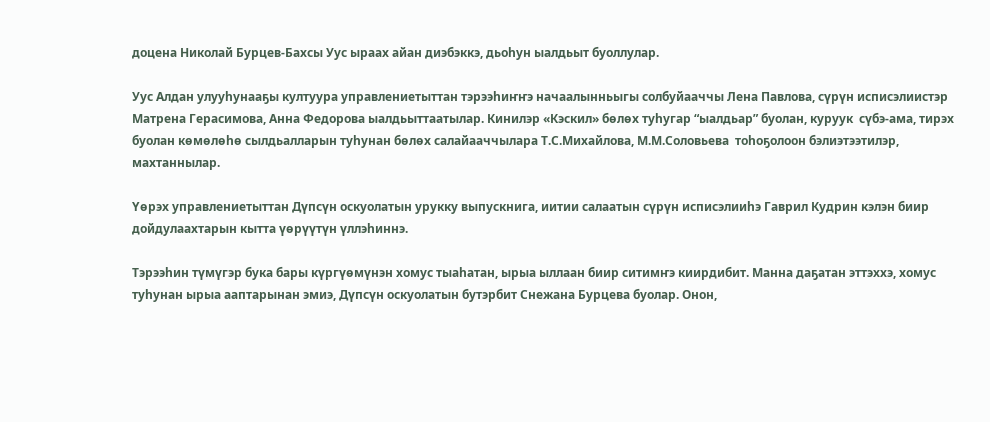доцена Николай Бурцев-Бахсы Уус ыраах айан диэбэккэ, дьоһун ыалдьыт буоллулар.

Уус Алдан улууһунааҕы култуура управлениетыттан тэрээһиҥҥэ начаалынньыгы солбуйааччы Лена Павлова, сүрүн исписэлиистэр Матрена Герасимова, Анна Федорова ыалдьыттаатылар. Кинилэр «Кэскил» бөлөх туһугар “ыалдьар” буолан, куруук  сүбэ-ама, тирэх буолан көмөлөһө сылдьалларын туһунан бөлөх салайааччылара Т.С.Михайлова, М.М.Соловьева  тоһоҕолоон бэлиэтээтилэр, махтаннылар.

Үөрэх управлениетыттан Дүпсүн оскуолатын урукку выпускнига, иитии салаатын сүрүн исписэлииһэ Гаврил Кудрин кэлэн биир дойдулаахтарын кытта үөрүүтүн үллэһиннэ.

Тэрээһин түмүгэр бука бары күргүөмүнэн хомус тыаһатан, ырыа ыллаан биир ситимҥэ киирдибит. Манна даҕатан эттэххэ, хомус туһунан ырыа ааптарынан эмиэ, Дүпсүн оскуолатын бутэрбит Снежана Бурцева буолар. Онон,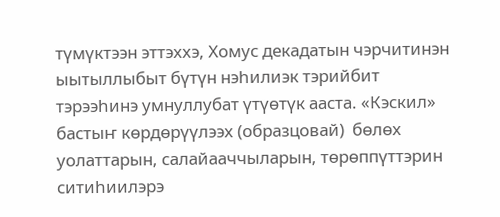түмүктээн эттэххэ, Хомус декадатын чэрчитинэн ыытыллыбыт бүтүн нэһилиэк тэрийбит тэрээһинэ умнуллубат үтүөтүк ааста. «Кэскил» бастыҥ көрдөрүүлээх (образцовай)  бөлөх уолаттарын, салайааччыларын, төрөппүттэрин ситиһиилэрэ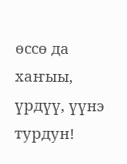өссө да хаҥыы, үрдүү, үүнэ турдун!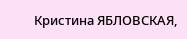Кристина ЯБЛОВСКАЯ,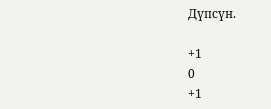Дүпсүн.

+1
0
+1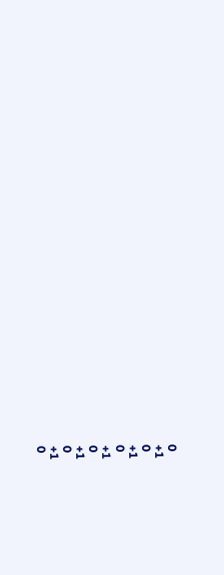0
+1
0
+1
0
+1
0
+1
0
+1
0